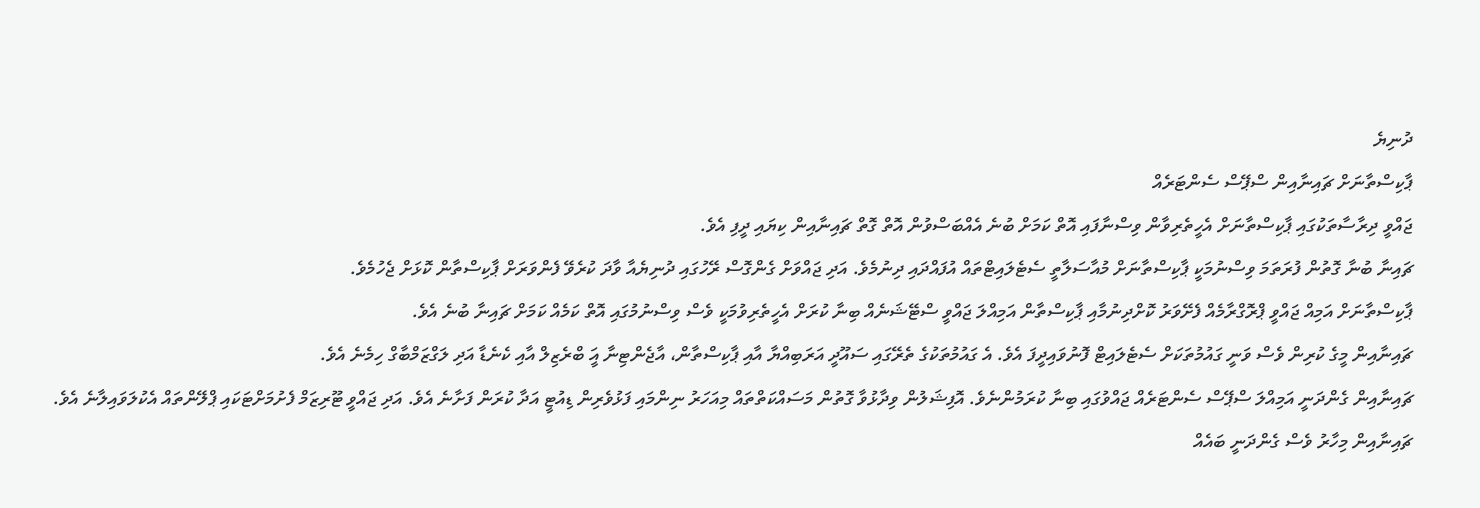ދުނިޔެ
ޕާކިސްތާނަށް ޗައިނާއިން ސްޕޭސް ސެންޓަރެއް
ޖައްވީ ދިރާސާތަކުގައި ޕާކިސްތާނަށް އެހީތެރިވާން ވިސްނާފައި އޮތް ކަމަށް ބުނެ އެއްބަސްވުން އޮތް ގޮތް ޗައިނާއިން ކިޔައި ދީފި އެވެ.
ޗައިނާ ބުނާ ގޮތުން ފުރަތަމަ ވިސްނުމަކީ ޕާކިސްތާނަށް މުއާސަލާތީ ސެޓެލައިޓްތައް އުފައްދައި ދިނުމެވެ. އަދި ޖައްވަށް ގެންގޮސް ރޭހުގައި ދުނިޔެއާ ވާދަ ކުރެވޭ ފެންވަރަށް ޕާކިސްތާން ކޮޅަށް ޖެހުމެވެ.
ޕާކިސްތާނަށް އަމިއް ޖައްވީ ޕްރޮގްރާމެއް ފެށޭވަރު ކޮށްދިނުމާއި ޕާކިސްތާން އަމިއްލަ ޖައްވީ ސްޓޭޝަނެއް ބިނާ ކުރަށް އެހީތެރިވުމަކީ ވެސް ވިސްނުމުގައި އޮތް ކަމެއް ކަމަށް ޗައިނާ ބުނެ އެވެ.
ޗައިނާއިން މީގެ ކުރިން ވެސް ވަނީ ގައުމުތަކަށް ސެޓެލައިޓް ފޮނުވައިދީފަ އެވެ. އެ ގައުމުތަކުގެ ތެރޭގައި ސައޫދީ އަރަބިއްޔާ އާއި ޕާކިސްތާން، އާޖެންޓިނާ އަީ ބްރެޒިލް އާއި ކެނެޑާ އަދި ލަގްޒަމްބާގް ހިމެނެ އެވެ.
ޗައިނާއިން ގެންދަނީ އަމިއްލަ ސްޕޭސް ސެންޓަރެއް ޖައްވުގައި ބިނާ ކުރަމުންނެވެ. އޮފިޝަލުން ވިދާޅުވާ ގޮތުން މަސައްކަތްތައް މިއަހަރު ނިންމައި ފަޅުވެރިން ޑިއުޓީ އަދާ ކުރަން ފަށާނެ އެވެ. އަދި ޖައްވީ ޓޫރިޒަމް ފެށުމަށްޓަކައި ޕްލޭންތައް އެކުލަވައިލާނެ އެވެ.
ޗައިނާއިން މިހާރު ވެސް ގެންދަނީ ބައެއް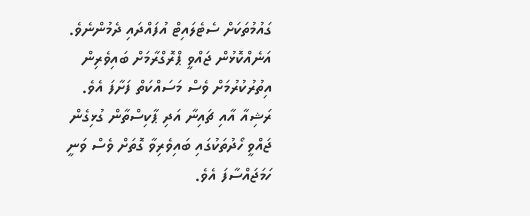ގައުމުތަކަށް ސެޓެލައިޓް އުފައްދައި ދެމުންނެވެ. އަނެއްކޮޅުން ޖައްވީ ޕްރޮގްރާމަށް ބައިވެރިން އިތުރުކުރުމަށް ވެސް މަސައްކަތް ފަށާފަ އެވެ.
ރަޝިއާ އާއި ޗައިނާ އަދި ޕާކިސްތާން ގުޅިގެން ޖައްވީ ހޯދުތަކުގައި ބައިވެރިވާ ގޮތަށް ވެސް ވަނީ ހަމަޖައްސާފަ އެވެ.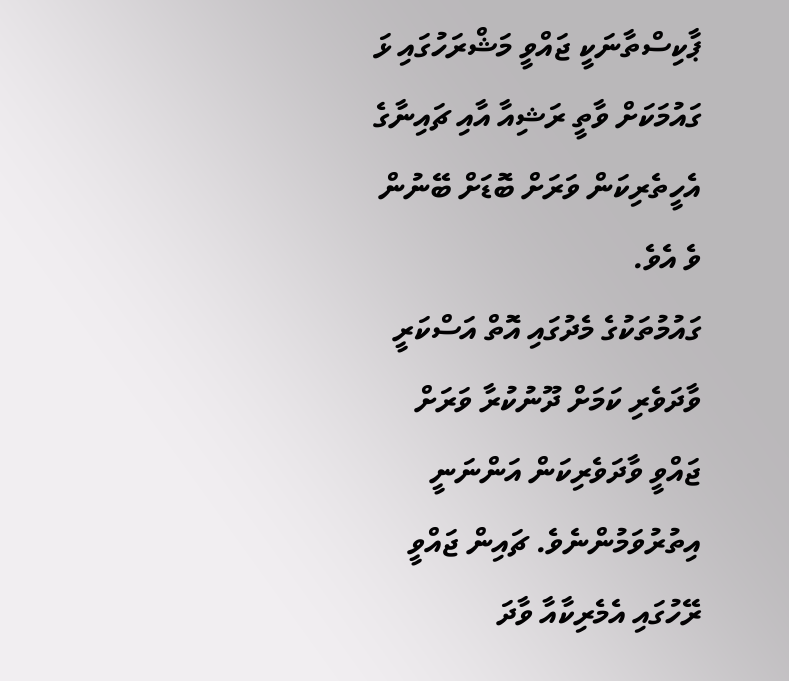ޕާކިސްތާނަކީ ޖައްވީ މަޝްރަހުގައި ޅަ ގައުމަކަށް ވާތީ ރަޝިއާ އާއި ޗައިނާގެ އެހީތެރިކަން ވަރަށް ބޮޑަށް ބޭނުން ވެ އެވެ.
ގައުމުތަކުގެ މެދުގައި އޮތް އަސްކަރީ ވާދަވެރި ކަމަށް ދޫނުކުރާ ވަރަށް ޖައްވީ ވާދަވެރިކަން އަންނަނީ އިތުރުވަމުންނެވެ. ޗައިން ޖައްވީ ރޭހުގައި އެމެރިކާއާ ވާދަ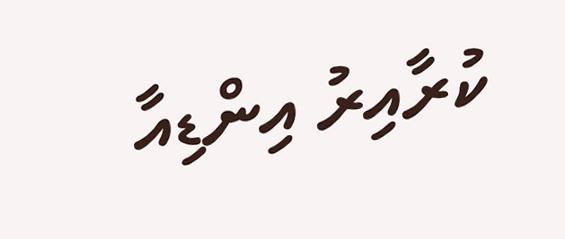ކުރާއިރު އިންޑިއާ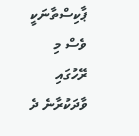ޕާކިސްތާނަކީ ވެސް މި ރޭހުގައި ވާދަކުރާނެ ދެ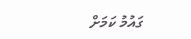ގައުމު ކަމަށް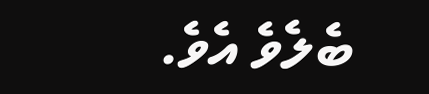ބެލެވެ އެވެ.